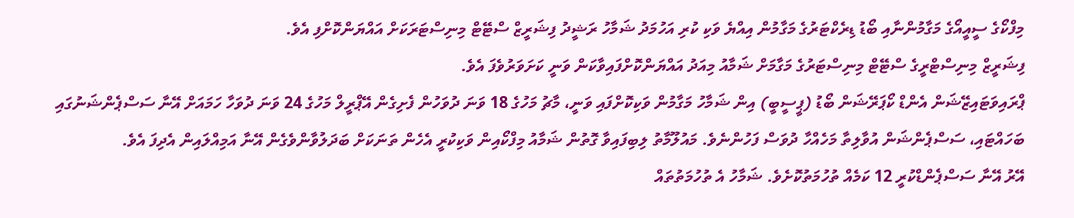މިފްކޯގެ ސީއީއޯގެ މަގާމުންނާއި ބޯޑު ޑިރެކްޓަރުގެ މަގާމުން އިއްޔެ ވަކި ކުރި އަހުމަދު ޝަމާހު ރަޝީދު ފިޝަރީޒް ސްޓޭޓް މިނިސްޓަރަކަށް އައްޔަންކޮށްފި އެވެ.
ފިޝަރީޒް މިނިސްޓްރީގެ ސްޓޭޓް މިނިސްޓަރުގެ މަގާމަށް ޝަމާއު މިއަދު އައްޔަންކޮށްފައިވާކަން ވަނީ ކަށަވަރުވެފަ އެވެ.
ޕްރައިވަޓައިޒޭޝަން އެންޑް ކޯޕަރޭޝަން ބޯޑު (ޕީސީބީ) އިން ޝަމާހު މަގާމުން ވަކިކޮށްފައި ވަނީ، މާޗު މަހުގެ 18 ވަނަ ދުވަހުން ފެށިގެން އޭޕްރީލް މަހުގެ 24 ވަނަ ދުވަހާ ހަމައަށް އޭނާ ސަސްޕެންޝަނުގައި ބަހައްޓައި، ސަސްޕެންޝަން އުވާލިތާ މަހެއްހާ ދުވަސް ފަހުންނެވެ. މައުލޫމާތު ލިބިފައިވާ ގޮތުން ޝަމާއު މިފްކޯއިން ވަކިކުރީ އެހެން ތަނަކަށް ބަދަލުވާންވެގެން އޭނާ އަމިއްލައިން އެދިފަ އެވެ.
އޭރު އޭނާ ސަސްޕެންޑްކުރީ 12 ކަމެއް ތުހުމަތުކޮށެވެ. ޝަމާހު އެ ތުހުމަތުތައް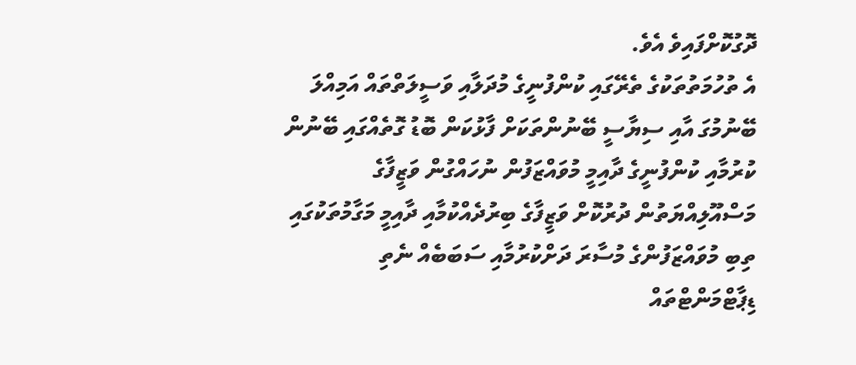ދޮގުކޮށްފައިވެ އެވެ.
އެ ތުހުމަތުތަކުގެ ތެރޭގައި ކުންފުނީގެ މުދަލާއި ވަސީލަތްތައް އަމިއްލަ ބޭނުމުގަ އާއި ސިޔާސީ ބޭނުންތަކަށް ފާޅުކަން ބޮޑު ގޮތެއްގައި ބޭނުން ކުރުމާއި ކުންފުނީގެ ދާއިމީ މުވައްޒަފުން ނުހައްގުން ވަޒީފާގެ މަސްއޫލިއްޔަތުން ދުރުކޮށް ވަޒީފާގެ ބިރުދެއްކުމާއި ދާއިމީ މަގާމުތަކުގައި ތިބި މުވައްޒަފުންގެ މުސާރަ ދަށްކުރުމާއި ސަބަބެއް ނެތި ޑިޕާޓްމަންޓްތައް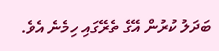ބަދަލު ކުރުން އޭގެ ތެރޭގައި ހިމެނެ އެވެ.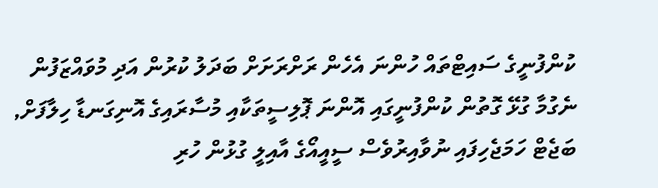ކުންފުނީގެ ސައިޓްތައް ހުންނަ އެހެން ރަށްރަށަށް ބަދަލު ކުރުން އަދި މުވައްޒަފުން ނެގުމާ ގުޅޭ ގޮތުން ކުންފުނީގައި އޮންނަ ޕޮލިސީތަކާއި މުސާރައިގެ އޮނިގަނޑާ ހިލާފަށް, ބަޖެޓް ހަމަޖެހިފައި ނުވާއިރުވެސް ސީއީއޯގެ އާއިލީ ގުޅުން ހުރި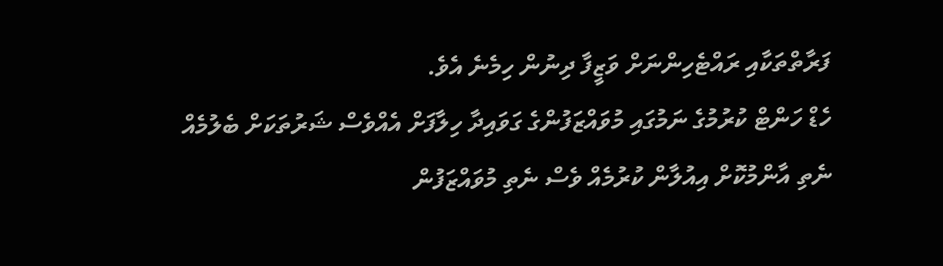ފަރާތްތަކާއި ރައްޓެހިންނަށް ވަޒީފާ ދިނުން ހިމެނެ އެވެ.
ހެޑް ހަންޓް ކުރުމުގެ ނަމުގައި މުވައްޒަފުންގެ ގަވައިދާ ހިލާފަށް އެއްވެސް ޝަރުތަކަށް ބެލުމެއް ނެތި އާންމުކޮށް އިއުލާން ކުރުމެއް ވެސް ނެތި މުވައްޒަފުން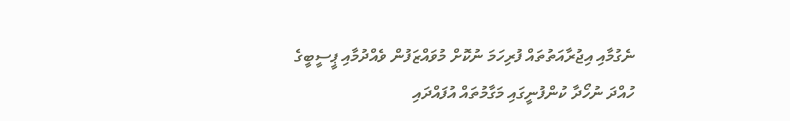ނެގުމާއި އިޖުރާއަތުތައް ފުރިހަމަ ނުކޮށް މުވައްޒަފުން ވެއްދުމާއި ޕީސީބީގެ ހުއްދަ ނުހޯދާ ކުންފުނީގައި މަގާމުތައް އުފައްދައި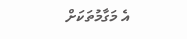އެ މަގާމުތަކަށް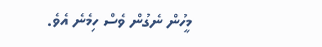މީހުން ނެގުން ވެސް ހިމެނެ އެވެ.